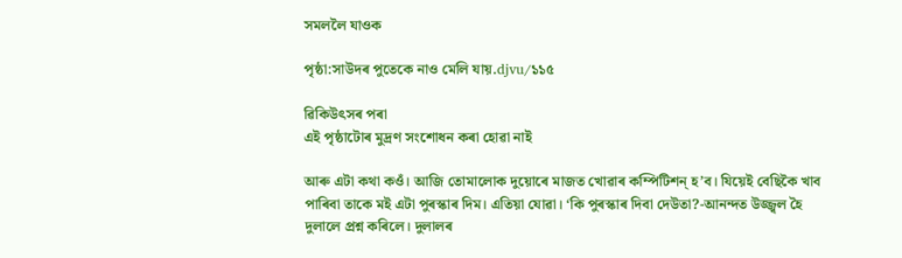সমললৈ যাওক

পৃষ্ঠা:সাউদৰ পুতেকে নাও মেলি যায়.djvu/১১৫

ৱিকিউৎসৰ পৰা
এই পৃষ্ঠাটোৰ মুদ্ৰণ সংশোধন কৰা হোৱা নাই

আৰু এটা কথা কওঁ। আজি তোমালোক দুয়োৰে মাজত খোৱাৰ কম্পিটিশন্ হ’ব। যিয়েই বেছিকৈ খাব পাৰিবা তাকে মই এটা পুৰস্কাৰ দিম। এতিয়া যোৱা। ‘কি পুৰস্কাৰ দিবা দেউতা?-আনন্দত উজ্জ্বল হৈ দুলালে প্ৰশ্ন কৰিলে। দুলালৰ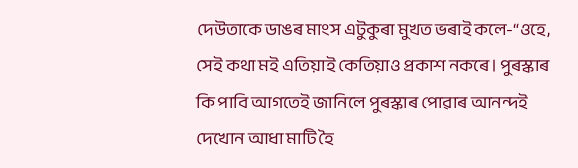দেউতাকে ডাঙৰ মাংস এটুকুৰা মুখত ভৰাই কলে-“ওহে, সেই কথা মই এতিয়াই কেতিয়াও প্ৰকাশ নকৰে। পুৰস্কাৰ কি পাবি আগতেই জানিলে পুৰস্কাৰ পোৱাৰ আনন্দই দেখোন আধা মাটি হৈ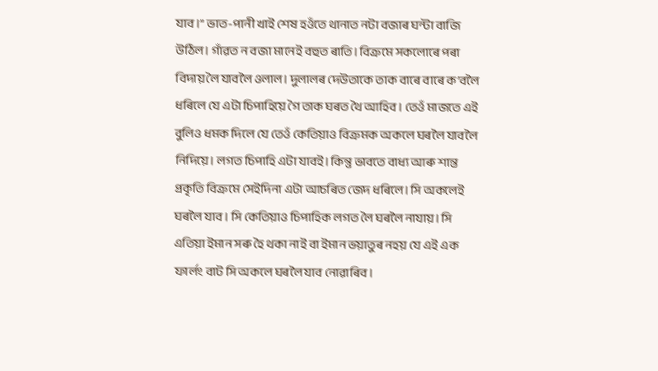যাব।” ভাত-পানী খাই শেষ হওঁতে থানাত নটা বজাৰ ঘন্টা বাজি উঠিল। গাঁৱত ন বজা মানেই বহুত ৰাতি। বিক্ৰমে সকলোৰে পৰা বিদায় লৈ যাবলৈ ওলাল। দুলালৰ দেউতাকে তাক বাৰে বাৰে ক’বলৈ ধৰিলে যে এটা চিপাহিয়ে গৈ তাক ঘৰত থৈ আহিব। তেওঁ মাজতে এই বুলিও ধমক দিলে যে তেওঁ কেতিয়াও বিক্ৰমক অকলে ঘৰলৈ যাবলৈ নিদিয়ে। লগত চিপাহি এটা যাবই। কিন্তু ভাবতে বাধ্য আৰু শান্ত প্ৰকৃতি বিক্ৰমে সেইদিনা এটা আচৰিত জেদ ধৰিলে। সি অকলেই ঘৰলৈ যাব। সি কেতিয়াও চিপাহিক লগত লৈ ঘৰলৈ নাযায়। সি এতিয়া ইমান সৰু হৈ থকা নাই বা ইমান ভয়াতুৰ নহয় যে এই এক ফাৰ্লং বাট সি অকলে ঘৰলৈ যাব নোৱাৰিব।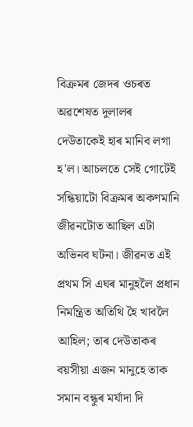বিক্ৰমৰ জেদৰ ওচৰত অৱশেষত দুলালৰ দেউতাকেই হাৰ মানিব লগা হ'ল। আচলতে সেই গোটেই সন্ধিয়াটো বিক্ৰমৰ অকণমানি জীৱনটোত আছিল এটা অভিনব ঘটনা। জীৱনত এই প্ৰথম সি এঘৰ মানুহলৈ প্ৰধান নিমন্ত্ৰিত অতিথি হৈ খাবলৈ আহিল; তাৰ দেউতাকৰ বয়সীয়া এজন মানুহে তাক সমান বন্ধুৰ মৰ্যাদা দি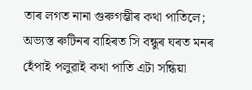তাৰ লগত নানা গুৰুগম্ভীৰ কথা পাতিলে; অভ্যস্ত ৰুটিনৰ বাহিৰত সি বন্ধুৰ ঘৰত মনৰ হেঁপাই পলুৱাই কথা পাতি এটা সন্ধিয়া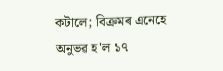কটালে; বিক্ৰমৰ এনেহে অনুভৱ হ'ল ১৭